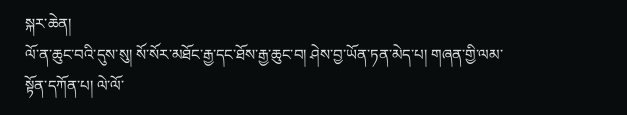སྐར་ཆེན།
ལོ་ན་ཆུང་བའི་དུས་སུ། སོ་སོར་མཐོང་རྒྱ་དང་ཐོས་རྒྱ་ཆུང་བ། ཤེས་བྱ་ཡོན་ཏན་མེད་པ། གཞན་གྱི་ལམ་སྟོན་དཀོན་པ། ལེ་ལོ་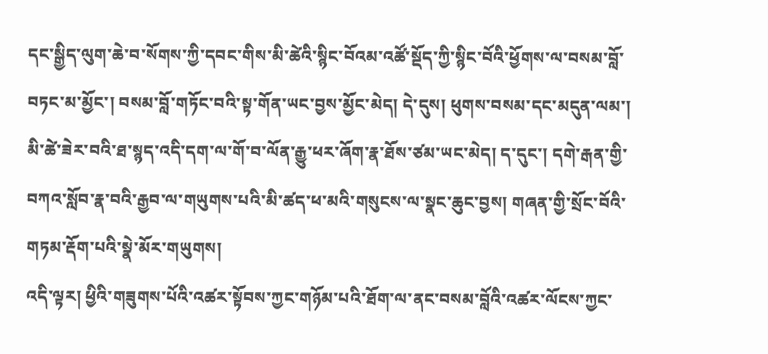དང་སྒྱིད་ལུག་ཆེ་བ་སོགས་ཀྱི་དབང་གིས་མི་ཚེའི་སྙིང་བོའམ་འཚོ་སྡོད་ཀྱི་སྙིང་བོའི་ཕྱོགས་ལ་བསམ་བློ་བཏང་མ་མྱོང་། བསམ་བློ་གཏོང་བའི་སྟ་གོན་ཡང་བྱས་མྱོང་མེད། དེ་དུས། ཕུགས་བསམ་དང་མདུན་ལམ་། མི་ཚེ་ཟེར་བའི་ཐ་སྙད་འདི་དག་ལ་གོ་བ་ལོན་རྒྱུ་ཕར་ཞོག་རྣ་ཐོས་ཙམ་ཡང་མེད། ད་དུང་། དགེ་རྒན་གྱི་བཀའ་སློབ་རྣ་བའི་རྒྱབ་ལ་གཡུགས་པའི་མི་ཚད་ཕ་མའི་གསུངས་ལ་སྣང་ཆུང་བྱས། གཞན་གྱི་སྲོང་བོའི་གཏམ་རྡོག་པའི་སྣེ་མོར་གཡུགས།
འདི་ལྟར། ཕྱིའི་གཟུགས་པོའི་འཚར་སྟོབས་ཀྱང་གཉོམ་པའི་ཐོག་ལ་ནང་བསམ་བློའི་འཚར་ལོངས་ཀྱང་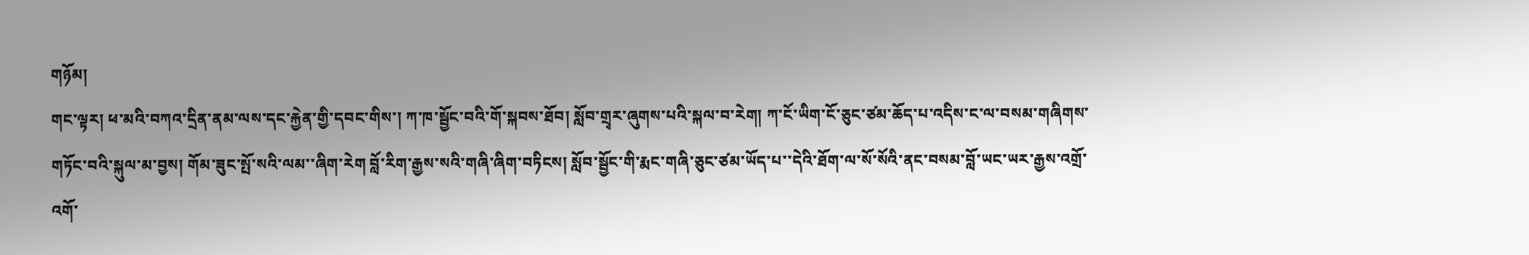གཉོམ།
གང་ལྟར། ཕ་མའི་བཀའ་དྲིན་ནམ་ལས་དང་རྐྱེན་གྱི་དབང་གིས་། ཀ་ཁ་སྦྱོང་བའི་གོ་སྐབས་ཐོབ། སློབ་གྲྭར་ཞུགས་པའི་སྐལ་བ་རེག། ཀ་ངོ་ཡིག་ངོ་ཅུང་ཙམ་ཆོད་པ་འདིས་ང་ལ་བསམ་གཞིགས་གཏོང་བའི་སྐུལ་མ་བྱས། གོམ་ཟུང་སྤོ་སའི་ལམ་་ཞིག་རེག བློ་རིག་རྒྱས་སའི་གཞི་ཞིག་བཏིངས། སློབ་སྦྱོང་གི་རྨང་གཞི་ཅུང་ཙམ་ཡོད་པ་་དེའི་ཐོག་ལ་སོ་སོའི་ནང་བསམ་བློ་ཡང་ཡར་རྒྱས་འགྲོ་འགོ་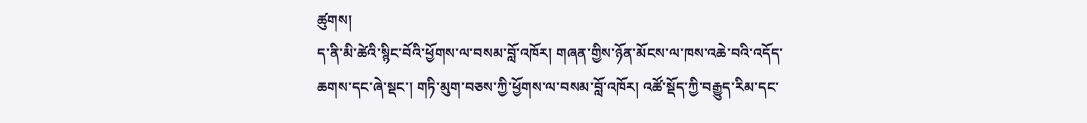ཚུགས།
ད་ནི་མི་ཚེའི་སྙིང་བོའི་ཕྱོགས་ལ་བསམ་བློ་འཁོར། གཞན་གྱིས་ཉོན་མོངས་ལ་ཁས་འཆེ་བའི་འདོད་ཆགས་དང་ཞེ་སྡང་། གཏི་མུག་བཅས་ཀྱི་ཕྱོགས་ལ་བསམ་བློ་འཁོར། འཚོ་སྡོད་ཀྱི་བརྒྱུད་རིམ་དང་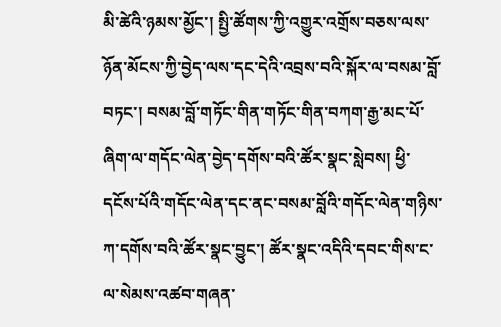མི་ཚེའི་ཉམས་མྱོང་། སྤྱི་ཚོགས་ཀྱི་འགྱུར་འགྲོས་བཅས་ལས་ཉོན་མོངས་ཀྱི་བྱེད་ལས་དང་དེའི་འབྲས་བའི་སྐོར་ལ་བསམ་བློ་བཏང་། བསམ་བློ་གཏོང་གིན་གཏོང་གིན་བཀག་རྒྱ་མང་པོ་ཞིག་ལ་གདོང་ལེན་བྱེད་དགོས་བའི་ཚོར་སྣང་སླེབས། ཕྱི་དངོས་པོའི་གདོང་ལེན་དང་ནང་བསམ་བློའི་གདོང་ལེན་གཉིས་ཀ་དགོས་བའི་ཚོར་སྣང་བྱུང་། ཚོར་སྣང་འདིའི་དབང་གིས་ང་ལ་སེམས་འཚབ་གཞན་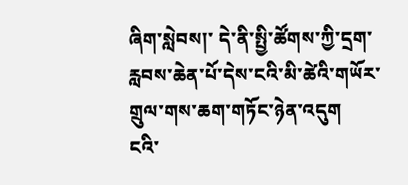ཞིག་སླེབས།་ དེ་ནི་སྤྱི་ཚོགས་ཀྱི་དྲག་རླབས་ཆེན་པོ་དེས་ངའི་མི་ཚེའི་གཡོར་གྲུལ་གས་ཆག་གཏོང་ཉེན་འདུག
ངའི་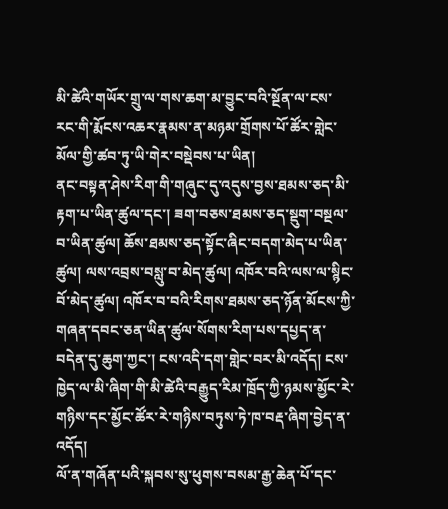མི་ཚེའི་གཡོར་གྲུ་ལ་གས་ཆག་མ་བྱུང་བའི་སྔོན་ལ་ངས་རང་གི་རྨོངས་འཆར་རྣམས་ན་མཉམ་གྲོགས་པོ་ཚོར་གླེང་མོལ་གྱི་ཚབ་ཏུ་ཡི་གེར་བསྡེབས་པ་ཡིན།
ནང་བསྟན་ཤེས་རིག་གི་གཞུང་དུ་འདུས་བྱས་ཐམས་ཅད་མི་རྟག་པ་ཡིན་ཚུལ་དང་། ཟག་བཅས་ཐམས་ཅད་སྡུག་བསྔལ་བ་ཡིན་ཚུལ། ཆོས་ཐམས་ཅད་སྟོང་ཞིང་བདག་མེད་པ་ཡིན་ཚུལ། ལས་འབྲས་བསླུ་བ་མེད་ཚུལ། འཁོར་བའི་ལས་ལ་སྙིང་བོ་མེད་ཚུལ། འཁོར་བ་བའི་རིགས་ཐམས་ཅད་ཉོན་མོངས་ཀྱི་གཞན་དབང་ཅན་ཡིན་ཚུལ་སོགས་རིག་པས་དཔྱད་ན་བདེན་དུ་ཆུག་ཀྱང་། ངས་འདི་དག་གླེང་བར་མི་འདོད། ངས་ཁྱེད་ལ་མི་ཞིག་གི་མི་ཚེའི་བརྒྱུད་རིམ་ཁྲོད་ཀྱི་ཉམས་མྱོང་རེ་གཉིས་དང་མྱོང་ཚོར་རེ་གཉིས་བཏུས་ཏེ་ཁ་བརྡ་ཞིག་བྱེད་ན་འདོད།
ལོ་ན་གཞོན་པའི་སྐབས་སུ་ཕུགས་བསམ་རྒྱ་ཆེན་པོ་དང་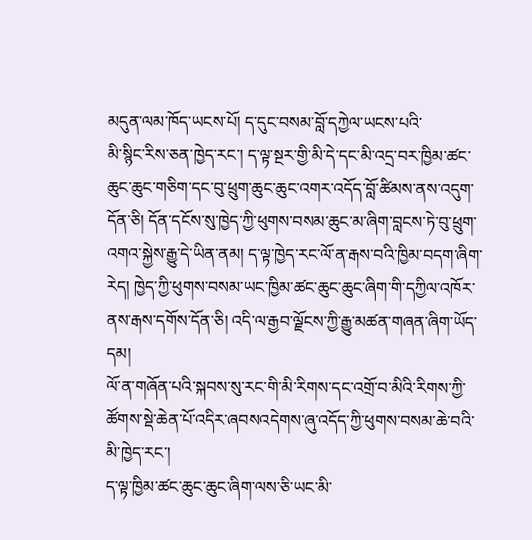མདུན་ལམ་ཁོད་ཡངས་པོ། ད་དུང་བསམ་བློ་དཀྱེལ་ཡངས་པའི་
མི་སྙིང་རིས་ཅན་ཁྱེད་རང་། ད་ལྟ་སྔར་གྱི་མི་དེ་དང་མི་འདྲ་བར་ཁྱིམ་ཚང་ཆུང་ཆུང་གཅིག་དང་བུ་ཕྲུག་ཆུང་ཆུང་འགར་འདོད་བློ་ཚིམས་ནས་འདུག་དོན་ཅི། དོན་དངོས་སུ་ཁྱེད་ཀྱི་ཕུགས་བསམ་ཆུང་མ་ཞིག་བླངས་ཏེ་བུ་ཕྲུག་འགའ་སྐྱེས་རྒྱུ་དེ་ཡིན་ནམ། ད་ལྟ་ཁྱེད་རང་ལོ་ན་རྒས་བའི་ཁྱིམ་བདག་ཞིག་རེད། ཁྱེད་ཀྱི་ཕུགས་བསམ་ཡང་ཁྱིམ་ཚང་ཆུང་ཆུང་ཞིག་གི་དཀྱིལ་འཁོར་ནས་རྒས་དགོས་དོན་ཅི། འདི་ལ་རྒྱབ་ལྗོངས་ཀྱི་རྒྱུ་མཚན་གཞན་ཞིག་ཡོད་དམ།
ལོ་ན་གཞོན་པའི་སྐབས་སུ་རང་གི་མི་རིགས་དང་འགྲོ་བ་མིའི་རིགས་ཀྱི་ཚོགས་སྡེ་ཆེན་པོ་འདིར་ཞབསའདེགས་ཞུ་འདོད་ཀྱི་ཕུགས་བསམ་ཆེ་བའི་མི་ཁྱེད་རང་།
ད་ལྟ་ཁྱིམ་ཚང་ཆུང་ཆུང་ཞིག་ལས་ཅི་ཡང་མི་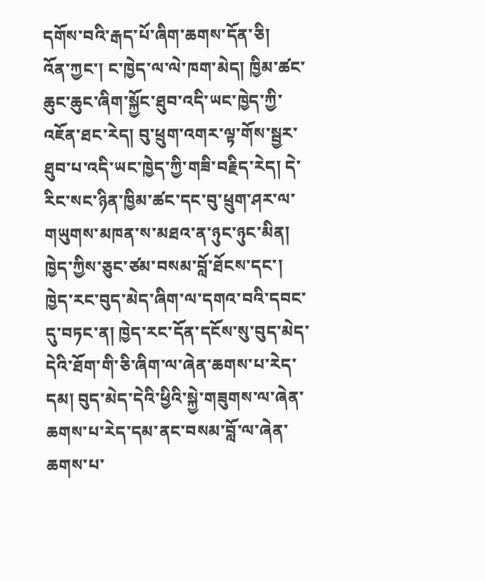དགོས་བའི་རྒད་པོ་ཞིག་ཆགས་དོན་ཅི།
འོན་ཀྱང་། ང་ཁྱེད་ལ་ལེ་ཁག་མེད། ཁྱིམ་ཚང་ཆུང་ཆུང་ཞིག་སྐྱོང་ཐུབ་འདི་ཡང་ཁྱེད་ཀྱི་འཇོན་ཐང་རེད། བུ་ཕྲུག་འགར་ལྟ་གོས་སྦྱར་ཐུབ་པ་འདི་ཡང་ཁྱེད་ཀྱི་གཟི་བརྗིད་རེད། དེ་རིང་སང་ཉིན་ཁྱིམ་ཚང་དང་བུ་ཕྲུག་ཤར་ལ་གཡུགས་མཁན་ས་མཐའ་ན་ཉུང་ཉུང་མིན།
ཁྱེད་ཀྱིས་ཅུང་ཙམ་བསམ་བློ་ཐོངས་དང་། ཁྱེད་རང་བུད་མེད་ཞིག་ལ་དགའ་བའི་དབང་དུ་བཏང་ན། ཁྱེད་རང་དོན་དངོས་སུ་བུད་མེད་དེའི་ཐོག་གི་ཅི་ཞིག་ལ་ཞེན་ཆགས་པ་རེད་དམ། བུད་མེད་དེའི་ཕྱིའི་སྐྱེ་གཟུགས་ལ་ཞེན་ཆགས་པ་རེད་དམ་ནང་བསམ་བློ་ལ་ཞེན་ཆགས་པ་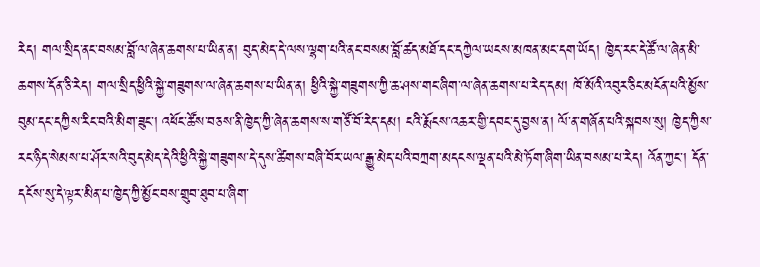རེད། གལ་སྲིད་ནང་བསམ་བློ་ལ་ཞེན་ཆགས་པ་ཡིན་ན། བུད་མེད་དེ་ལས་ལྷག་པའི་ནང་བསམ་བློ་ཚད་མཐོ་དང་དཀྱེལ་ཡངས་མཁན་མང་དག་ཡོད། ཁྱེད་རང་དེ་ཚོ་ལ་ཞེན་མི་ཆགས་དོན་ཅི་རེད། གལ་སྲིད་ཕྱིའི་སྐྱེ་གཟུགས་ལ་ཞེན་ཆགས་པ་ཡིན་ན། ཕྱིའི་སྐྱེ་གཟུགས་ཀྱི་ཆ་ཤས་གང་ཞིག་ལ་ཞེན་ཆགས་པ་རེད་དམ། ཁོ་མོའི་འབུར་ཅིང་མངོན་པའི་མྱོས་བུམ་དང་དཀྱིས་རིང་བའི་མིག་ཟུང་། འཕོང་ཚོས་བཅས་ནི་ཁྱེད་ཀྱི་ཞེན་ཆགས་ས་གཙོ་བོ་རེད་དམ། ངའི་རྨོངས་འཆར་གྱི་དབང་དུ་བྱས་ན། ལོ་ན་གཞོན་པའི་སྐབས་སུ། ཁྱེད་ཀྱིས་རང་ཉིད་སེམས་པ་ཤོར་སའི་བུད་མེད་དེའི་ཕྱིའི་སྐྱེ་གཟུགས་དེ་དུས་ཚིགས་བཞི་བོར་ཡལ་རྒྱུ་མེད་པའི་བཀྲག་མདངས་ལྡན་པའི་མེ་ཏོག་ཞིག་ཡིན་བསམ་པ་རེད། འོན་ཀྱང་། དོན་དངོས་སུ་དེ་ལྟར་མིན་པ་ཁྱེད་ཀྱི་མྱོང་བས་གྲུབ་ཐུབ་པ་ཞིག་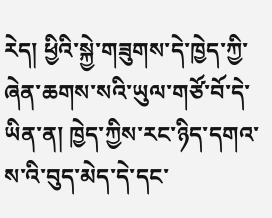རེད། ཕྱིའི་སྐྱེ་གཟུགས་དེ་ཁྱེད་ཀྱི་ཞེན་ཆགས་སའི་ཡུལ་གཙོ་བོ་དེ་ཡིན་ན། ཁྱེད་ཀྱིས་རང་ཉིད་དགའ་ས་འི་བུད་མེད་དེ་དང་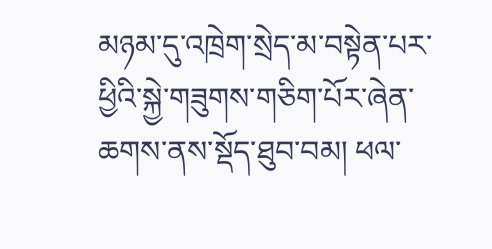མཉམ་དུ་འཁྲེག་སྲེད་མ་བསྟེན་པར་ཕྱིའི་སྐྱེ་གཟུགས་གཅིག་པོར་ཞེན་ཆགས་ནས་སྡོད་ཐུབ་བམ། ཕལ་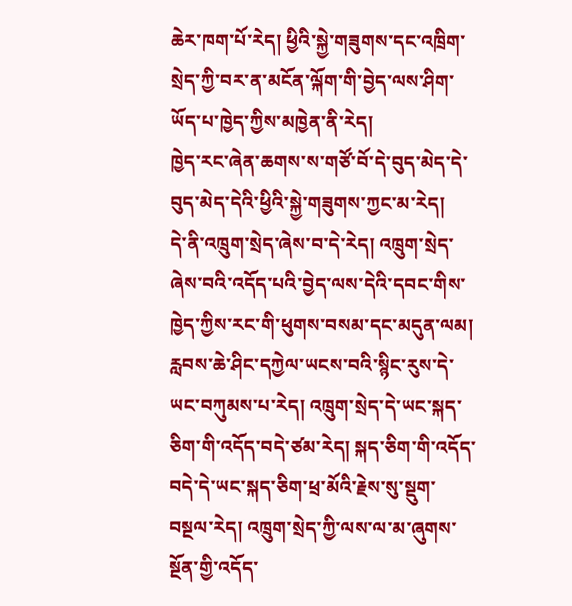ཆེར་ཁག་པོ་རེད། ཕྱིའི་སྐྱེ་གཟུགས་དང་འཁྲིག་སྲེད་ཀྱི་བར་ན་མངོན་ལྐོག་གི་བྱེད་ལས་ཤིག་ཡོད་པ་ཁྱེད་ཀྱིས་མཁྱེན་ནི་རེད།
ཁྱེད་རང་ཞེན་ཆགས་ས་གཙོ་བོ་དེ་བུད་མེད་དེ་བུད་མེད་དེའི་ཕྱིའི་སྐྱེ་གཟུགས་ཀྱང་མ་རེད།
དེ་ནི་འཁྲུག་སྲེད་ཞེས་བ་དེ་རེད། འཁྲུག་སྲེད་ཞེས་བའི་འདོད་པའི་བྱེད་ལས་དེའི་དབང་གིས་ཁྱེད་ཀྱིས་རང་གི་ཕུགས་བསམ་དང་མདུན་ལམ། རླབས་ཆེ་ཤིང་དཀྱེལ་ཡངས་བའི་སྙིང་རུས་དེ་ཡང་བཀུམས་པ་རེད། འཁྲུག་སྲེད་དེ་ཡང་སྐད་ཅིག་གི་འདོད་བདེ་ཙམ་རེད། སྐད་ཅིག་གི་འདོད་བདེ་དེ་ཡང་སྐད་ཅིག་ཕྲ་མོའི་རྗེས་སུ་སྡུག་བསྔལ་རེད། འཁྲུག་སྲེད་ཀྱི་ལས་ལ་མ་ཞུགས་སྔོན་གྱི་འདོད་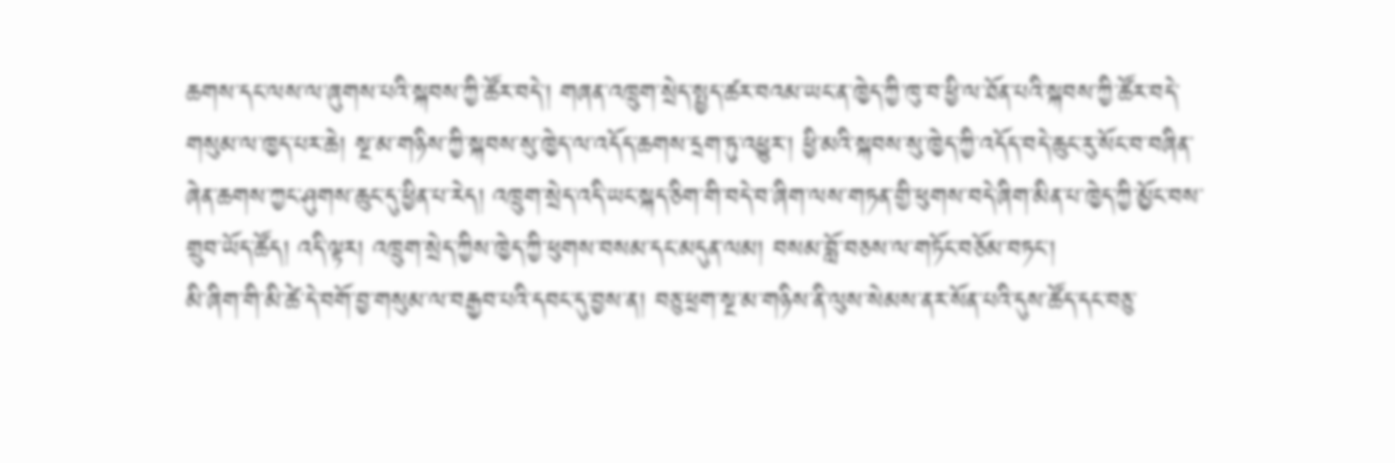ཆགས་དང་ལས་ལ་ཞུགས་པའི་སྐབས་ཀྱི་ཚོར་བདེ་། གཞན་འཁྲུག་སྲེད་སྤྱད་ཚར་བའམ་ཡང་ན་ཁྱེད་ཀྱི་ཁུ་བ་ཕྱི་ལ་ཐོན་པའི་སྐབས་ཀྱི་ཚོར་བདེ་གསུམ་ལ་ཁྱད་པར་ཆེ། སྔ་མ་གཉིས་ཀྱི་སྐབས་སུ་ཁྱེད་ལ་འདོད་ཆགས་དྲག་ཏུ་འཕྱུར་། ཕྱི་མའི་སྐབས་སུ་ཁྱེད་ཀྱི་འདོད་བདེ་ཆུང་རུ་སོང་བ་བཞིན་ཞེན་ཆགས་ཀྱང་ཤུགས་ཆུང་དུ་ཕྱིན་པ་རེད། འཁྲུག་སྲེད་འདི་ཡང་སྐད་ཅིག་གི་བདེ་བ་ཞིག་ལས་གཏན་གྱི་ཕུགས་བདེ་ཞིག་མིན་པ་ཁྱེད་ཀྱི་མྱོང་བས་གྲུབ་ཡོད་ཚོད། འདི་ལྟར། འཁྲུག་སྲེད་ཀྱིས་ཁྱེད་ཀྱི་ཕུགས་བསམ་དང་མདུན་ལམ། བསམ་བློ་བཅས་ལ་གཏོང་བཅོམ་བཏང་།
མི་ཞིག་གི་མི་ཚེ་དེ་བགོ་བྱ་གསུམ་ལ་བརྒྱབ་པའི་དབང་དུ་བྱས་ན། བཅུ་ཕྲག་སྔ་མ་གཉིས་ནི་ལུས་སེམས་ནར་སོན་པའི་དུས་ཚོད་དང་བཅུ་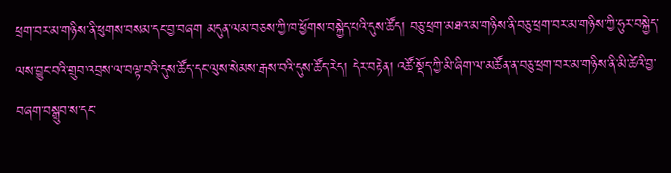ཕྲག་བར་མ་གཉིས་ནི་ཕུགས་བསམ་དང་བྱ་བཞག མདུན་ལམ་བཅས་ཀྱི་ཁ་ཕྱོགས་བསྐྱེད་པའི་དུས་ཚོད། བཅུ་ཕྲག་མཐའ་མ་གཉིས་ནི་བཅུ་ཕྲག་བར་མ་གཉིས་ཀྱི་ཧུར་བསྐྱེད་ལས་བྱུང་བའི་གྲུབ་འབྲས་ལ་བལྟ་བའི་དུས་ཚོད་དང་ལུས་སེམས་རྒས་བའི་དུས་ཚོད་རེད། དེར་བརྟེན། འཚོ་སྡོད་ཀྱི་མི་ཞིག་ལ་མཚོན་ན་བཅུ་ཕྲག་བར་མ་གཉིས་ནི་མི་ཚེའི་བྱ་བཞག་བསྒྲུབ་ས་དང་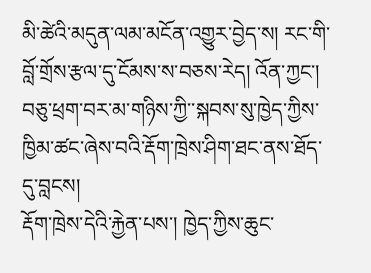མི་ཚེའི་མདུན་ལམ་མངོན་འགྱུར་བྱེད་ས། རང་གི་བློ་གྲོས་རྩལ་དུ་ངོམས་ས་བཅས་རེད། འོན་ཀྱང་། བཅུ་ཕྲག་བར་མ་གཉིས་ཀྱི་་སྐབས་སུ་ཁྱེད་ཀྱིས་ཁྱིམ་ཚང་ཞེས་བའི་རྡོག་ཁྲེས་ཤིག་ཐང་ནས་ཐོད་དུ་བླངས།
རྡོག་ཁྲེས་དེའི་རྐྱེན་པས་། ཁྱེད་ཀྱིས་ཆུང་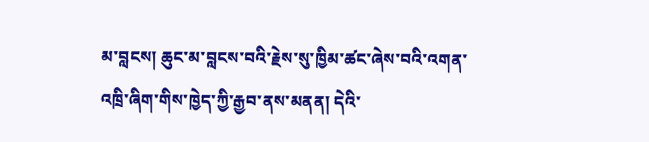མ་བླངས། ཆུང་མ་བླངས་བའི་རྗེས་སུ་ཁྱིམ་ཚང་ཞེས་བའི་འགན་འཁྲི་ཞིག་གིས་ཁྱེད་ཀྱི་རྒྱབ་ནས་མནན། དེའི་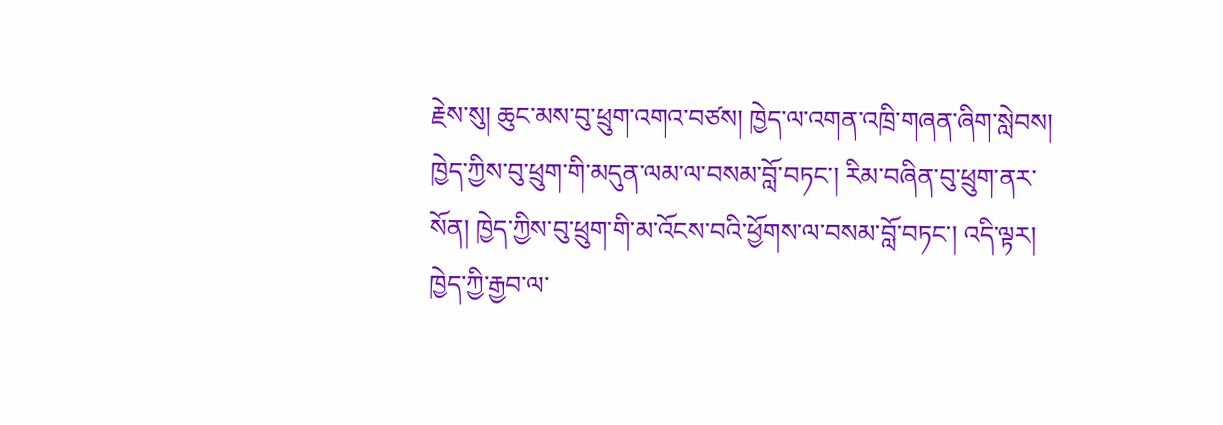རྗེས་སུ། ཆུང་མས་བུ་ཕྲུག་འགའ་བཙས། ཁྱེད་ལ་འགན་འཁྲི་གཞན་ཞིག་སླེབས། ཁྱེད་ཀྱིས་བུ་ཕྲུག་གི་མདུན་ལམ་ལ་བསམ་བློ་བཏང་། རིམ་བཞིན་བུ་ཕྲུག་ནར་སོན། ཁྱེད་ཀྱིས་བུ་ཕྲུག་གི་མ་འོངས་བའི་ཕྱོགས་ལ་བསམ་བློ་བཏང་། འདི་ལྟར། ཁྱེད་ཀྱི་རྒྱབ་ལ་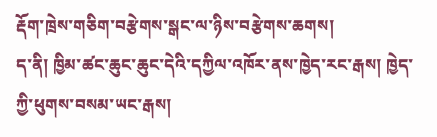རྡོག་ཁྲེས་གཅིག་བརྩེགས་སྒང་ལ་ཉིས་བརྩེགས་ཆགས།
ད་ནི། ཁྱིམ་ཚང་ཆུང་ཆུང་དེའི་དཀྱིལ་འཁོར་ནས་ཁྱེད་རང་རྒས། ཁྱེད་ཀྱི་ཕུགས་བསམ་ཡང་རྒས།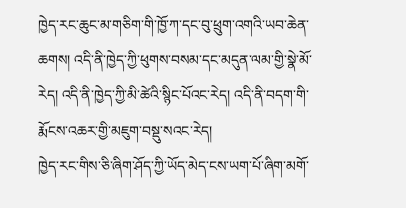ཁྱེད་རང་ཆུང་མ་གཅིག་གི་ཁྱོ་ཀ་དང་བུ་ཕྲུག་འགའི་ཡབ་ཆེན་ཆགས། འདི་ནི་ཁྱེད་ཀྱི་ཕུགས་བསམ་དང་མདུན་ལམ་གྱི་སྣེ་མོ་རེད། འདི་ནི་ཁྱེད་ཀྱི་མི་ཚེའི་སྙིང་པོའང་རེད། འདི་ནི་བདག་གི་རྨོངས་འཆར་གྱི་མཇུག་བསྡུ་སའང་རེད།
ཁྱེད་རང་གིས་ཅི་ཞིག་ཤོད་ཀྱི་ཡོད་མེད་ངས་ཡག་པོ་ཞིག་མགོ་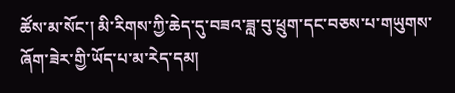ཚོས་མ་སོང་། མི་རིགས་ཀྱི་ཆེད་དུ་བཟའ་ཟླ་བུ་ཕྲུག་དང་བཅས་པ་གཡུགས་ཞོག་ཟེར་གྱི་ཡོད་པ་མ་རེད་དམ།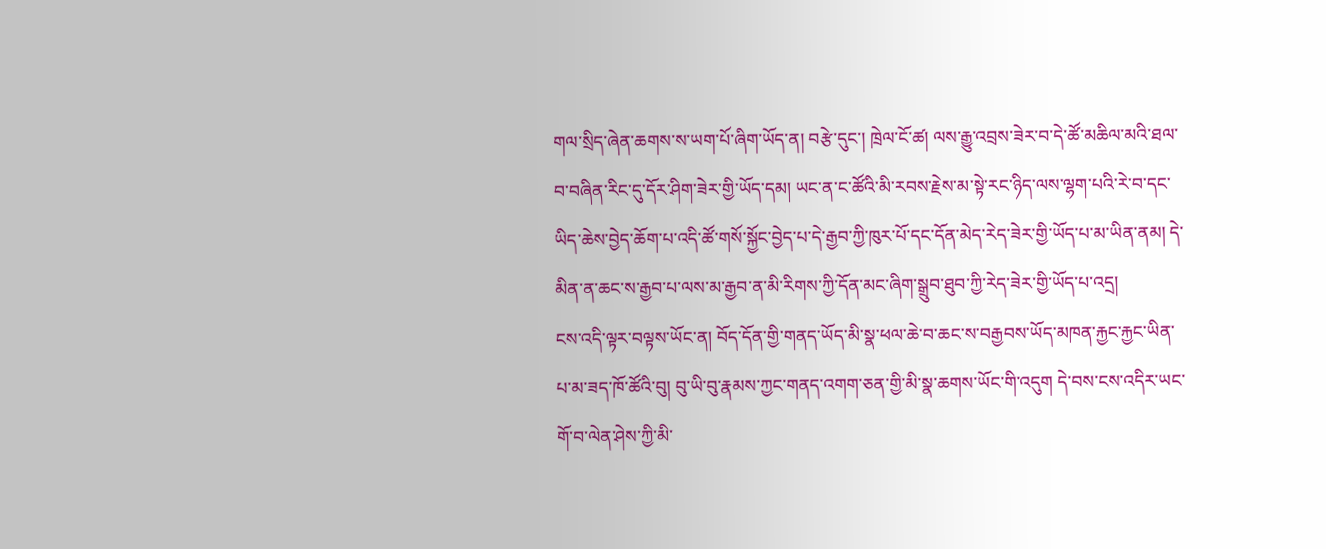གལ་སྲིད་ཞེན་ཆགས་ས་ཡག་པོ་ཞིག་ཡོད་ན། བརྩེ་དུང་། ཁྲེལ་ངོ་ཚ། ལས་རྒྱུ་འབྲས་ཟེར་བ་དེ་ཚོ་མཆིལ་མའི་ཐལ་བ་བཞིན་རིང་དུ་དོར་ཤིག་ཟེར་གྱི་ཡོད་དམ། ཡང་ན་ང་ཚོའི་མི་རབས་རྗེས་མ་སྟེ་རང་ཉིད་ལས་ལྷག་པའི་རེ་བ་དང་ཡིད་ཆེས་བྱེད་ཆོག་པ་འདི་ཚོ་གསོ་སྐྱོང་བྱེད་པ་དེ་རྒྱབ་ཀྱི་ཁུར་པོ་དང་དོན་མེད་རེད་ཟེར་གྱི་ཡོད་པ་མ་ཡིན་ནམ། དེ་མིན་ན་ཆང་ས་རྒྱབ་པ་ལས་མ་རྒྱབ་ན་མི་རིགས་ཀྱི་དོན་མང་ཞིག་སྒྲུབ་ཐུབ་ཀྱི་རེད་ཟེར་གྱི་ཡོད་པ་འདྲ།
ངས་འདི་ལྟར་བལྟས་ཡོང་ན། བོད་དོན་གྱི་གནད་ཡོད་མི་སྣ་ཕལ་ཆེ་བ་ཆང་ས་བརྒྱབས་ཡོད་མཁན་རྐྱང་རྐྱང་ཡིན་པ་མ་ཟད་ཁོ་ཚོའི་བུ། བུ་ཡི་བུ་རྣམས་ཀྱང་གནད་འགག་ཅན་གྱི་མི་སྣ་ཆགས་ཡོང་གི་འདུག དེ་བས་ངས་འདིར་ཡང་གོ་བ་ལེན་ཤེས་ཀྱི་མི་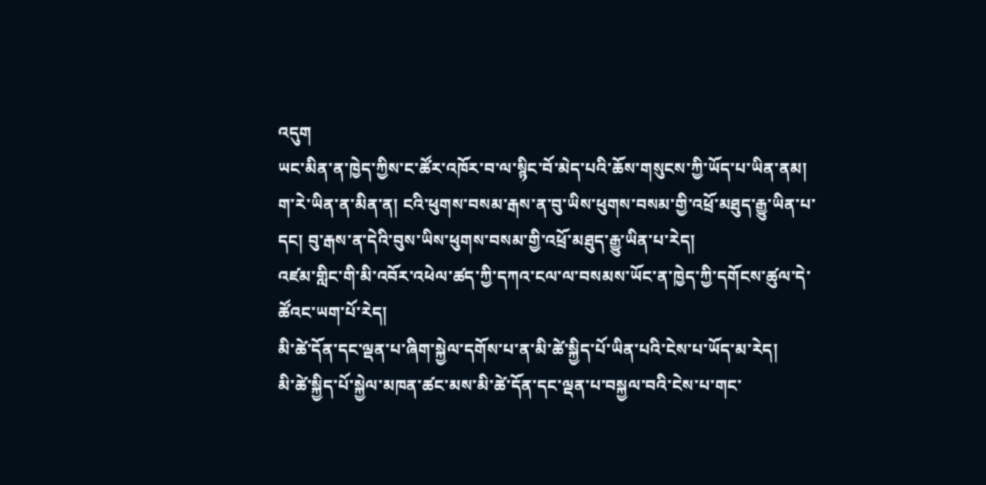འདུག
ཡང་མིན་ན་ཁྱེད་ཀྱིས་ང་ཚོར་འཁོར་བ་ལ་སྙིང་བོ་མེད་པའི་ཆོས་གསུངས་ཀྱི་ཡོད་པ་ཡིན་ནམ།
ག་རེ་ཡིན་ན་མིན་ན། ངའི་ཕུགས་བསམ་རྒས་ན་བུ་ཡིས་ཕུགས་བསམ་གྱི་འཕྲོ་མཐུད་རྒྱུ་ཡིན་པ་དང། བུ་རྒས་ན་དེའི་བུས་ཡིས་ཕུགས་བསམ་གྱི་འཕྲོ་མཐུད་རྒྱུ་ཡིན་པ་རེད།
འཛམ་གླིང་གི་མི་འབོར་འཕེལ་ཚད་ཀྱི་དཀའ་ངལ་ལ་བསམས་ཡོང་ན་ཁྱེད་ཀྱི་དགོངས་ཚུལ་དེ་ཚོའང་ཡག་པོ་རེད།
མི་ཚེ་དོན་དང་ལྡན་པ་ཞིག་སྐྱེལ་དགོས་པ་ན་མི་ཚེ་སྐྱིད་པོ་ཡིན་པའི་ངེས་པ་ཡོད་མ་རེད།
མི་ཚེ་སྐྱིད་པོ་སྐྱེལ་མཁན་ཚང་མས་མི་ཚེ་དོན་དང་ལྡན་པ་བསྐྱལ་བའི་ངེས་པ་གང་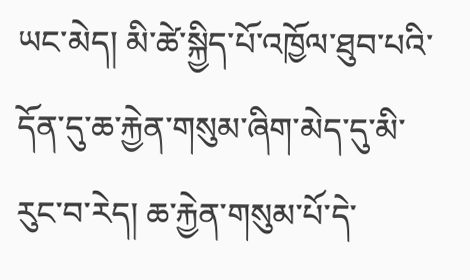ཡང་མེད། མི་ཚེ་སྐྱིད་པོ་འཁྱོལ་ཐུབ་པའི་དོན་དུ་ཆ་རྐྱེན་གསུམ་ཞིག་མེད་དུ་མི་རུང་བ་རེད། ཆ་རྐྱེན་གསུམ་པོ་དེ་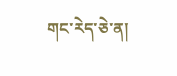གང་རེད་ཅེ་ན།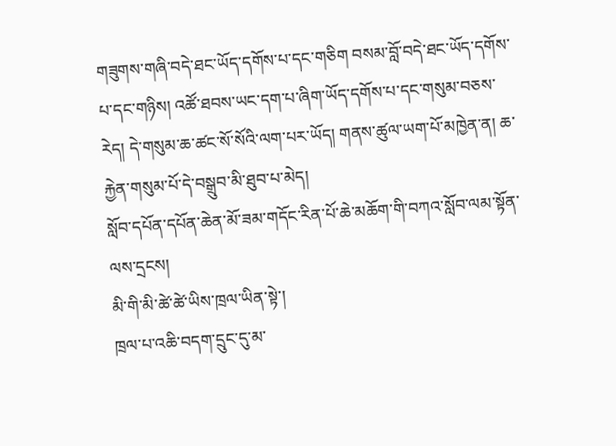གཟུགས་གཞི་བདེ་ཐང་ཡོད་དགོས་པ་དང་གཅིག བསམ་བློ་བདེ་ཐང་ཡོད་དགོས་པ་དང་གཉིས། འཚོ་ཐབས་ཡང་དག་པ་ཞིག་ཡོད་དགོས་པ་དང་གསུམ་བཅས་རེད། དེ་གསུམ་ཆ་ཚང་སོ་སོའི་ལག་པར་ཡོད། གནས་ཚུལ་ཡག་པོ་མཁྱེན་ན། ཆ་རྐྱེན་གསུམ་པོ་དེ་བསྒྲུབ་མི་ཐུབ་པ་མེད།
སློབ་དཔོན་དཔོན་ཆེན་མོ་ཟམ་གདོང་རིན་པོ་ཆེ་མཆོག་གི་བཀའ་སློབ་ལམ་སྟོན་ལས་དྲངས།
མི་གི་མི་ཚེ་ཚེ་ཡིས་ཁྲལ་ཡིན་སྟེ་།
ཁྲལ་པ་འཆི་བདག་དྲུང་དུ་མ་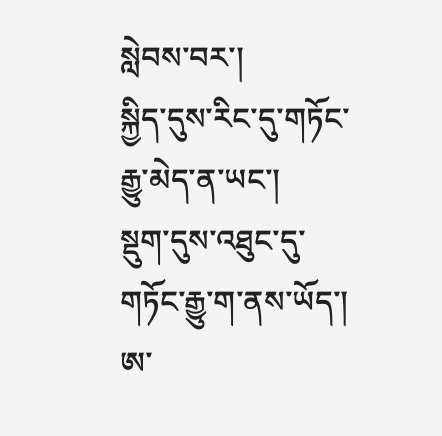སླེབས་བར་།
སྐྱིད་དུས་རིང་དུ་གཏོང་རྒྱུ་མེད་ན་ཡང་།
སྡུག་དུས་འཐུང་དུ་གཏོང་རྒྱུ་ག་ནས་ཡོད་།
ཨ་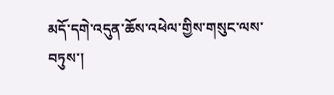མདོ་དགེ་འདུན་ཆོས་འཕེལ་གྱིས་གསུང་ལས་
བཏུས་།